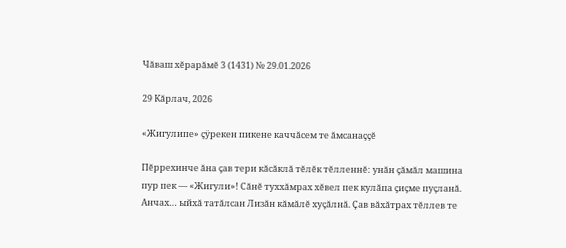Чăваш хĕрарăмĕ 3 (1431) № 29.01.2026

29 Кăрлач, 2026

«Жигулипе» çÿрекен пикене каччăсем те ăмсанаççĕ

Пĕррехинче ăна çав тери кăсăклă тĕлĕк тĕлленнĕ: унăн çăмăл машина пур пек — «Жигули»! Сăнĕ туххăмрах хĕвел пек кулăпа çиçме пуçланă. Анчах… ыйхă татăлсан Лизăн кăмăлĕ хуçăлнă. Çав вăхăтрах тĕллев те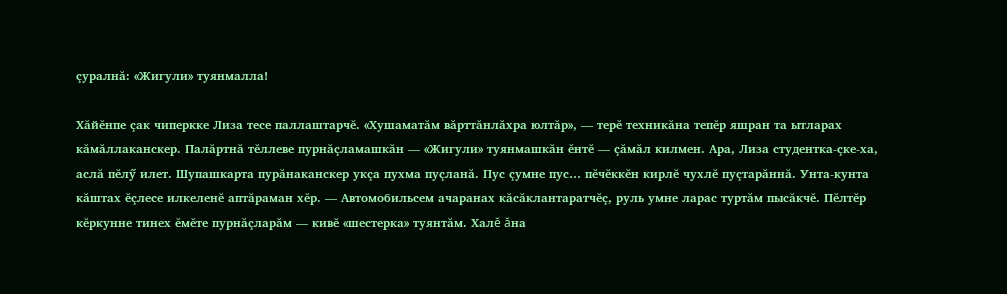çуралнă: «Жигули» туянмалла!

Хăйĕнпе çак чиперкке Лиза тесе паллаштарчĕ. «Хушаматăм вăрттăнлăхра юлтăр», — терĕ техникăна тепĕр яшран та ытларах кăмăллаканскер. Палăртнă тĕллеве пурнăçламашкăн — «Жигули» туянмашкăн ĕнтĕ — çăмăл килмен. Ара, Лиза студентка-çке-ха, аслă пĕлӳ илет. Шупашкарта пурăнаканскер укçа пухма пуçланă. Пус çумне пус… пĕчĕккĕн кирлĕ чухлĕ пуçтарăннă. Унта-кунта кăштах ĕçлесе илкеленĕ аптăраман хĕр. — Автомобильсем ачаранах кăсăклантаратчĕç, руль умне ларас туртăм пысăкчĕ. Пĕлтĕр кĕркунне тинех ĕмĕте пурнăçларăм — кивĕ «шестерка» туянтăм. Халĕ ăна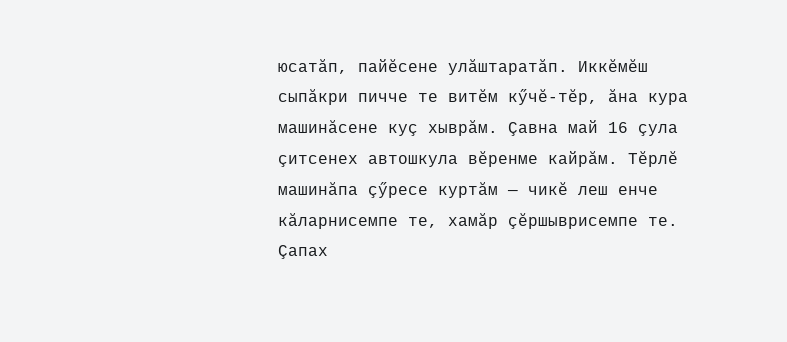юсатăп, пайĕсене улăштаратăп. Иккĕмĕш сыпăкри пичче те витĕм кӳчĕ-тĕр, ăна кура машинăсене куç хыврăм. Çавна май 16 çула çитсенех автошкула вĕренме кайрăм. Тĕрлĕ машинăпа çӳресе куртăм — чикĕ леш енче кăларнисемпе те, хамăр çĕршыврисемпе те. Çапах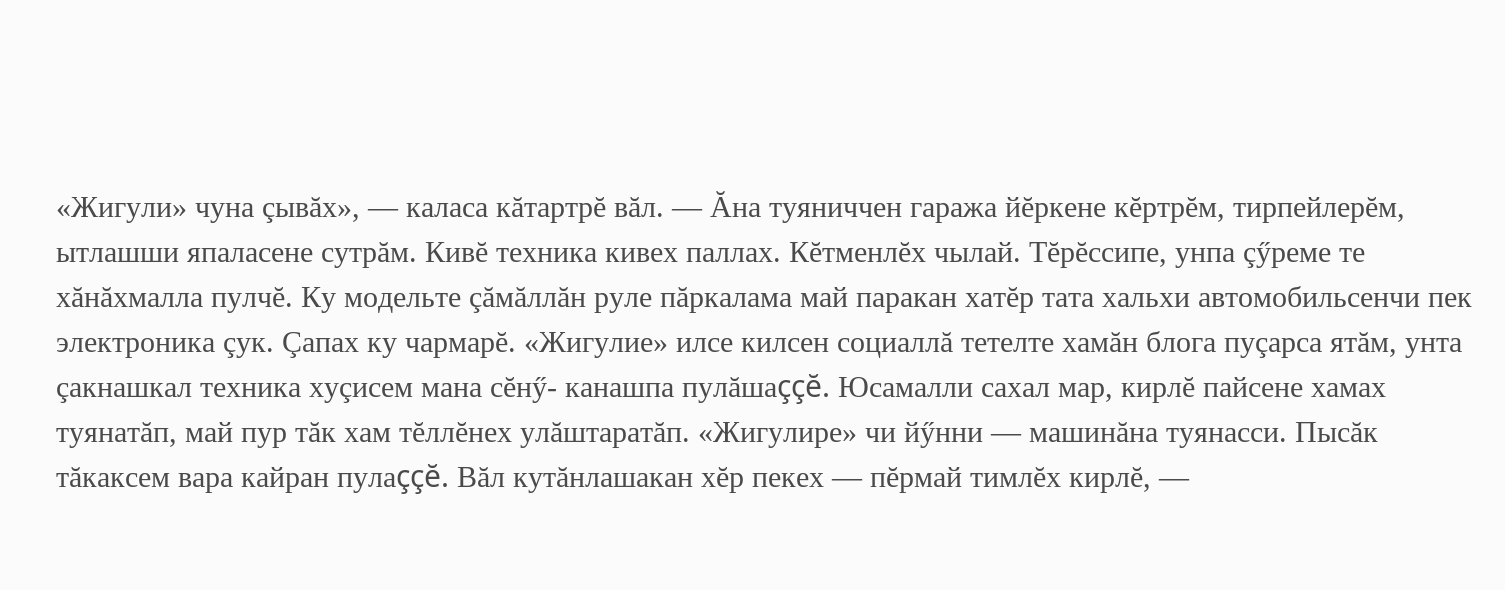«Жигули» чуна çывăх», — каласа кăтартрĕ вăл. — Ăна туяниччен гаража йĕркене кĕртрĕм, тирпейлерĕм, ытлашши япаласене сутрăм. Кивĕ техника кивех паллах. Кĕтменлĕх чылай. Тĕрĕссипе, унпа çӳреме те хăнăхмалла пулчĕ. Ку модельте çăмăллăн руле пăркалама май паракан хатĕр тата хальхи автомобильсенчи пек электроника çук. Çапах ку чармарĕ. «Жигулие» илсе килсен социаллă тетелте хамăн блога пуçарса ятăм, унта çакнашкал техника хуçисем мана сĕнӳ- канашпа пулăшаççĕ. Юсамалли сахал мар, кирлĕ пайсене хамах туянатăп, май пур тăк хам тĕллĕнех улăштаратăп. «Жигулире» чи йӳнни — машинăна туянасси. Пысăк тăкаксем вара кайран пулаççĕ. Вăл кутăнлашакан хĕр пекех — пĕрмай тимлĕх кирлĕ, —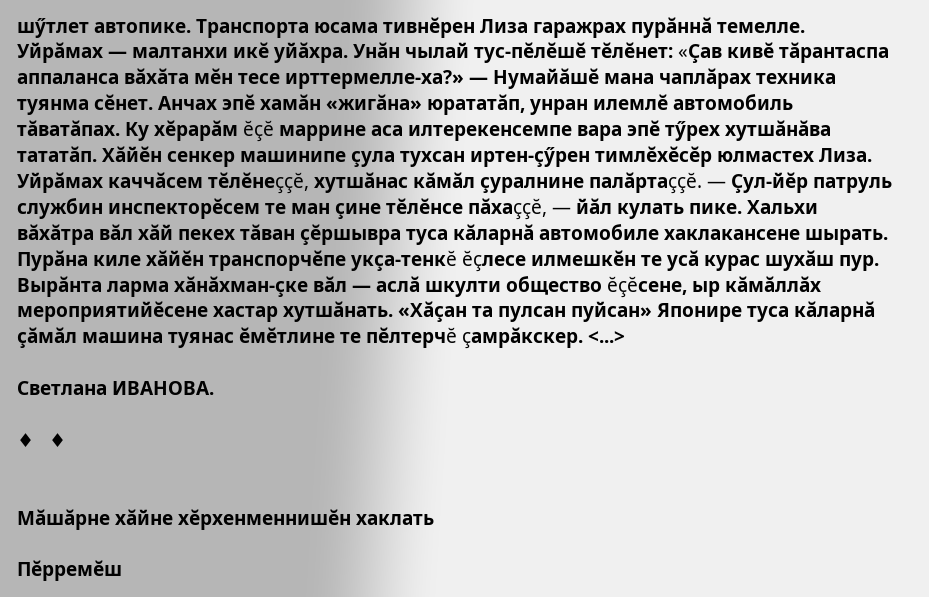шӳтлет автопике. Транспорта юсама тивнĕрен Лиза гаражрах пурăннă темелле. Уйрăмах — малтанхи икĕ уйăхра. Унăн чылай тус-пĕлĕшĕ тĕлĕнет: «Çав кивĕ тăрантаспа аппаланса вăхăта мĕн тесе ирттермелле-ха?» — Нумайăшĕ мана чаплăрах техника туянма сĕнет. Анчах эпĕ хамăн «жигăна» юрататăп, унран илемлĕ автомобиль тăватăпах. Ку хĕрарăм ĕçĕ маррине аса илтерекенсемпе вара эпĕ тӳрех хутшăнăва тататăп. Хăйĕн сенкер машинипе çула тухсан иртен-çӳрен тимлĕхĕсĕр юлмастех Лиза. Уйрăмах каччăсем тĕлĕнеççĕ, хутшăнас кăмăл çуралнине палăртаççĕ. — Çул-йĕр патруль службин инспекторĕсем те ман çине тĕлĕнсе пăхаççĕ, — йăл кулать пике. Хальхи вăхăтра вăл хăй пекех тăван çĕршывра туса кăларнă автомобиле хаклакансене шырать. Пурăна киле хăйĕн транспорчĕпе укçа-тенкĕ ĕçлесе илмешкĕн те усă курас шухăш пур. Вырăнта ларма хăнăхман-çке вăл — аслă шкулти общество ĕçĕсене, ыр кăмăллăх мероприятийĕсене хастар хутшăнать. «Хăçан та пулсан пуйсан» Японире туса кăларнă çăмăл машина туянас ĕмĕтлине те пĕлтерчĕ çамрăкскер. <...>

Светлана ИВАНОВА.

♦   ♦


Мăшăрне хăйне хĕрхенменнишĕн хаклать

Пĕрремĕш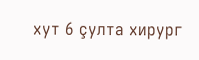хут 6 çулта хирург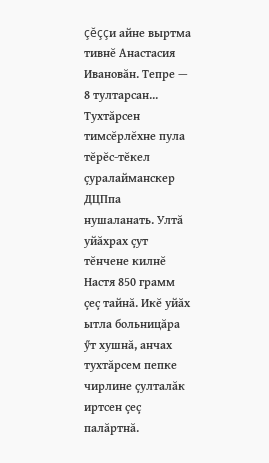çĕççи айне выртма тивнĕ Анастасия Ивановăн. Тепре — 8 тултарсан... Тухтăрсен тимсĕрлĕхне пула тĕрĕс-тĕкел çуралайманскер ДЦПпа нушаланать. Ултă уйăхрах çут тĕнчене килнĕ Настя 850 грамм çеç тайнă. Икĕ уйăх ытла больницăра ӳт хушнă, анчах тухтăрсем пепке чирлине çулталăк иртсен çеç палăртнă.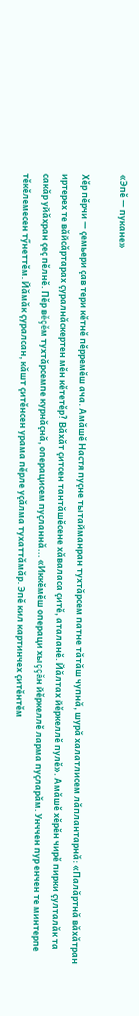«Эпĕ — пукане»

Хĕр пĕрчи — çемьери çав тери кĕтнĕ пĕрремĕш ача. Амăшĕ Настя пуçне тытайманран тухтăрсем патне тăтăш чупнă, шурă халатлисем лăплантарнă: «Палăртнă вăхăтран иртерех те вăйсăртарах çуралнăскертен мĕн кĕтетĕр? Вăхăт çитсен тантăшĕсене хăваласа çитĕ, аталанĕ. Йăлтах йĕркеллĕ пулĕ». Амăшĕ хĕрĕн чирĕ пирки çулталăк та сакăр уйăхран çеç пĕлнĕ. Пĕр вĕçĕм тухтăрсемпе курнăçнă, операцисем пуçланнă... «Иккĕмĕш операци хыççăн йĕркеллĕ ларма пуçларăм. Унччен пур енчен те минтерпе тĕкĕлемесен тӳнеттĕм. Йăмăк çуралсан, кăшт çитĕнсен урама пĕрле уçăлма тухаттăмăр. Эпĕ кил картинчех çитĕнтĕм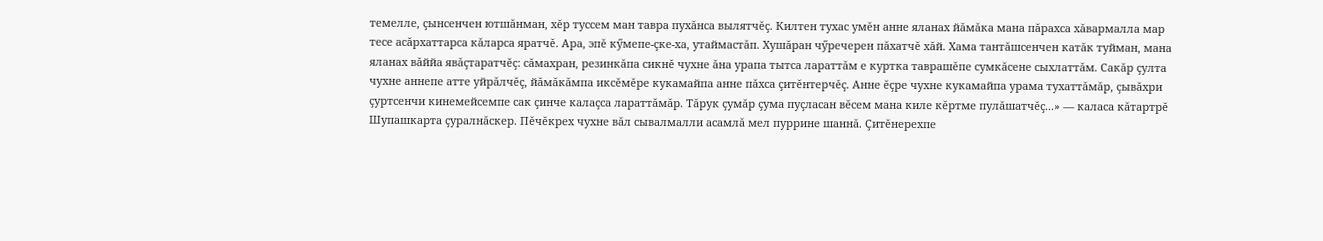темелле, çынсенчен ютшăнман, хĕр туссем ман тавра пухăнса вылятчĕç. Килтен тухас умĕн анне яланах йăмăка мана пăрахса хăвармалла мар тесе асăрхаттарса кăларса яратчĕ. Ара, эпĕ кӳмепе-çке-ха, утаймастăп. Хушăран чӳречерен пăхатчĕ хăй. Хама тантăшсенчен катăк туйман, мана яланах вăййа явăçтаратчĕç: сăмахран, резинкăпа сикнĕ чухне ăна урапа тытса лараттăм е куртка таврашĕпе сумкăсене сыхлаттăм. Сакăр çулта чухне аннепе атте уйрăлчĕç, йăмăкăмпа иксĕмĕре кукамайпа анне пăхса çитĕнтерчĕç. Анне ĕçре чухне кукамайпа урама тухаттăмăр, çывăхри çуртсенчи кинемейсемпе сак çинче калаçса лараттăмăр. Тăрук çумăр çума пуçласан вĕсем мана киле кĕртме пулăшатчĕç...» — каласа кăтартрĕ Шупашкарта çуралнăскер. Пĕчĕкрех чухне вăл сывалмалли асамлă мел пуррине шаннă. Çитĕнерехпе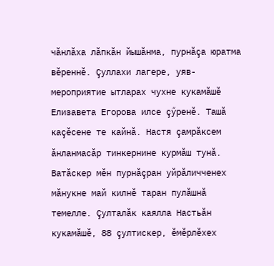чăнлăха лăпкăн йышăнма, пурнăçа юратма вĕреннĕ. Çуллахи лагере, уяв-мероприятие ытларах чухне кукамăшĕ Елизавета Егорова илсе çӳренĕ. Ташă каçĕсене те кайнă. Настя çамрăксем ăнланмасăр тинкернине курмăш тунă. Ватăскер мĕн пурнăçран уйрăличченех мăнукне май килнĕ таран пулăшнă темелле. Çулталăк каялла Настьăн кукамăшĕ, 88 çултискер, ĕмĕрлĕхех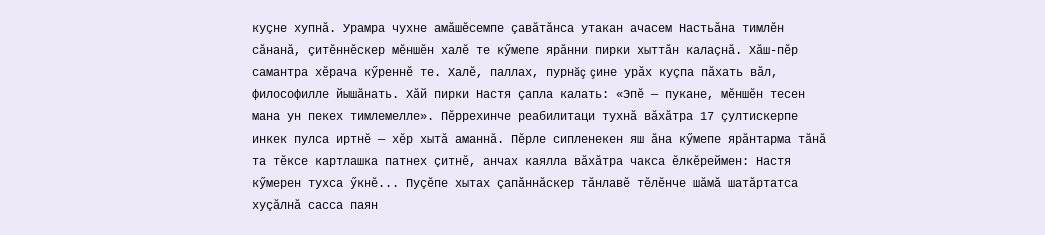куçне хупнă. Урамра чухне амăшĕсемпе çавăтăнса утакан ачасем Настьăна тимлĕн сăнанă, çитĕннĕскер мĕншĕн халĕ те кӳмепе ярăнни пирки хыттăн калаçнă. Хăш-пĕр самантра хĕрача кӳреннĕ те. Халĕ, паллах, пурнăç çине урăх куçпа пăхать вăл, философилле йышăнать. Хăй пирки Настя çапла калать: «Эпĕ — пукане, мĕншĕн тесен мана ун пекех тимлемелле». Пĕррехинче реабилитаци тухнă вăхăтра 17 çултискерпе инкек пулса иртнĕ — хĕр хытă аманнă. Пĕрле сипленекен яш ăна кӳмепе ярăнтарма тăнă та тĕксе картлашка патнех çитнĕ, анчах каялла вăхăтра чакса ĕлкĕреймен: Настя кӳмерен тухса ӳкнĕ... Пуçĕпе хытах çапăннăскер тăнлавĕ тĕлĕнче шăмă шатăртатса хуçăлнă сасса паян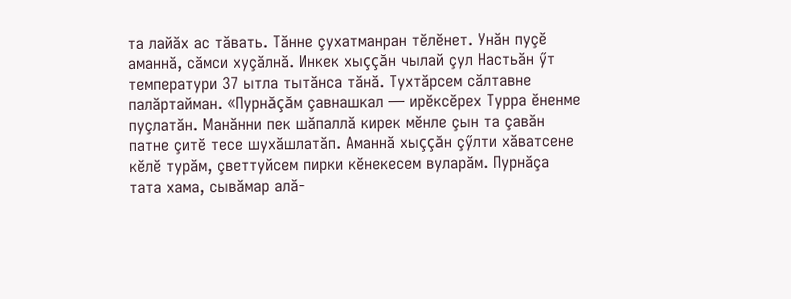та лайăх ас тăвать. Тăнне çухатманран тĕлĕнет. Унăн пуçĕ аманнă, сăмси хуçăлнă. Инкек хыççăн чылай çул Настьăн ӳт температури 37 ытла тытăнса тăнă. Тухтăрсем сăлтавне палăртайман. «Пурнăçăм çавнашкал — ирĕксĕрех Турра ĕненме пуçлатăн. Манăнни пек шăпаллă кирек мĕнле çын та çавăн патне çитĕ тесе шухăшлатăп. Аманнă хыççăн çӳлти хăватсене кĕлĕ турăм, çветтуйсем пирки кĕнекесем вуларăм. Пурнăçа тата хама, сывăмар алă-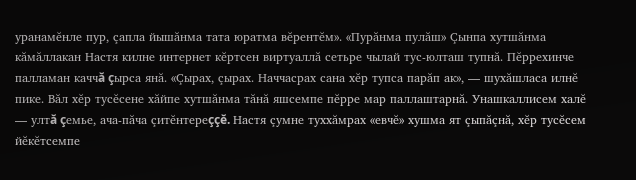уранамĕнле пур, çапла йышăнма тата юратма вĕрентĕм». «Пурăнма пулăш» Çынпа хутшăнма кăмăллакан Настя килне интернет кĕртсен виртуаллă сетьре чылай тус-юлташ тупнă. Пĕррехинче палламан каччă çырса янă. «Çырах, çырах. Наччасрах сана хĕр тупса парăп ак», — шухăшласа илнĕ пике. Вăл хĕр тусĕсене хăйпе хутшăнма тăнă яшсемпе пĕрре мар паллаштарнă. Унашкаллисем халĕ — ултă çемье, ача-пăча çитĕнтереççĕ. Настя çумне туххăмрах «евчĕ» хушма ят çыпăçнă, хĕр тусĕсем йĕкĕтсемпе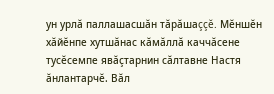ун урлă паллашасшăн тăрăшаççĕ. Мĕншĕн хăйĕнпе хутшăнас кăмăллă каччăсене тусĕсемпе явăçтарнин сăлтавне Настя ăнлантарчĕ. Вăл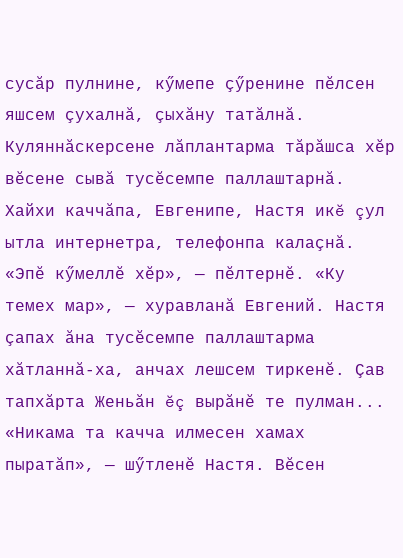сусăр пулнине, кӳмепе çӳренине пĕлсен яшсем çухалнă, çыхăну татăлнă. Куляннăскерсене лăплантарма тăрăшса хĕр вĕсене сывă тусĕсемпе паллаштарнă. Хайхи каччăпа, Евгенипе, Настя икĕ çул ытла интернетра, телефонпа калаçнă. «Эпĕ кӳмеллĕ хĕр», — пĕлтернĕ. «Ку темех мар», — хуравланă Евгений. Настя çапах ăна тусĕсемпе паллаштарма хăтланнă-ха, анчах лешсем тиркенĕ. Çав тапхăрта Женьăн ĕç вырăнĕ те пулман... «Никама та качча илмесен хамах пыратăп», — шӳтленĕ Настя. Вĕсен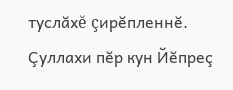туслăхĕ çирĕпленнĕ. Çуллахи пĕр кун Йĕпреç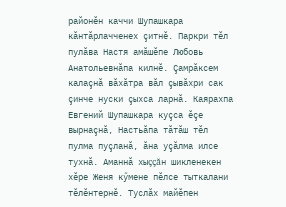районĕн каччи Шупашкара кăнтăрлачченех çитнĕ. Паркри тĕл пулăва Настя амăшĕпе Любовь Анатольевнăпа килнĕ. Çамрăксем калаçнă вăхăтра вăл çывăхри сак çинче нуски çыхса ларнă. Каярахпа Евгений Шупашкара куçса ĕçе вырнаçнă, Настьăпа тăтăш тĕл пулма пуçланă, ăна уçăлма илсе тухнă. Аманнă хыççăн шикленекен хĕре Женя кӳмене пĕлсе тыткалани тĕлĕнтернĕ. Туслăх майĕпен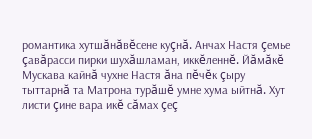романтика хутшăнăвĕсене куçнă. Анчах Настя çемье çавăрасси пирки шухăшламан, иккĕленнĕ. Йăмăкĕ Мускава кайнă чухне Настя ăна пĕчĕк çыру тыттарнă та Матрона турăшĕ умне хума ыйтнă. Хут листи çине вара икĕ сăмах çеç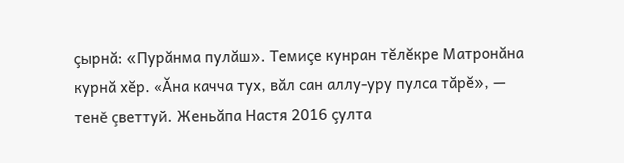çырнă: «Пурăнма пулăш». Темиçе кунран тĕлĕкре Матронăна курнă хĕр. «Ăна качча тух, вăл сан аллу-уру пулса тăрĕ», — тенĕ çветтуй. Женьăпа Настя 2016 çулта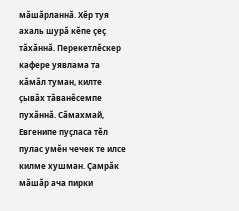мăшăрланнă. Хĕр туя ахаль шурă кĕпе çеç тăхăннă. Перекетлĕскер кафере уявлама та кăмăл туман, килте çывăх тăванĕсемпе пухăннă. Сăмахмай, Евгенипе пуçласа тĕл пулас умĕн чечек те илсе килме хушман. Çамрăк мăшăр ача пирки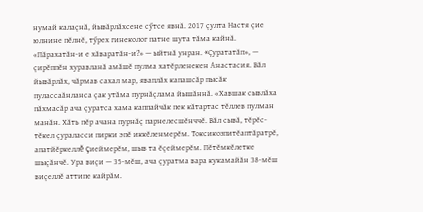нумай калаçнă, йывăрлăхсене сӳтсе явнă. 2017 çулта Настя çие юлнине пĕлнĕ, тӳрех гинеколог патне шута тăма кайнă. «Пăрахатăн-и е хăваратăн-и?» — ыйтнă унран. «Çурататăп», — çирĕппĕн хуравланă амăшĕ пулма хатĕрленекен Анастасия. Вăл йывăрлăх, чăрмав сахал мар, яваплăх капашсăр пысăк пулассаăнланса çак утăма пурнăçлама йышăннă. «Хавшак сывлăха пăхмасăр ача çуратса хама каппайчăк пек кăтартас тĕллев пулман манăн. Хăть пĕр ачана пурнăç парнелесшĕнччĕ. Вăл сывă, тĕрĕс-тĕкел çураласси пирки эпĕ иккĕленмерĕм. Токсикозпитĕаптăратрĕ, апатйĕркеллĕ çиеймерĕм, шыв та ĕçеймерĕм. Пĕтĕмкĕлетке шыçăнчĕ. Ура виçи — 35-мĕш, ача çуратма вара кукамайăн 38-мĕш виçеллĕ аттипе кайрăм.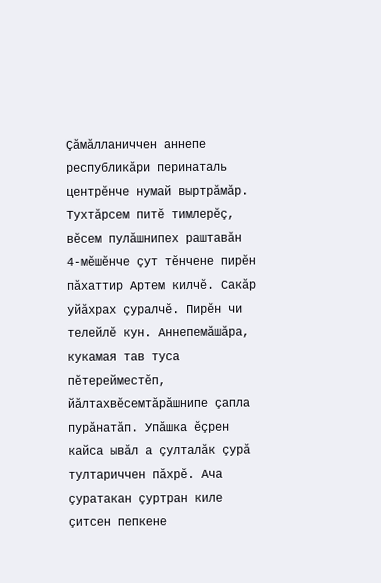Çăмăлланиччен аннепе республикăри перинаталь центрĕнче нумай выртрăмăр. Тухтăрсем питĕ тимлерĕç, вĕсем пулăшнипех раштавăн 4-мĕшĕнче çут тĕнчене пирĕн пăхаттир Артем килчĕ. Сакăр уйăхрах çуралчĕ. Пирĕн чи телейлĕ кун. Аннепемăшăра, кукамая тав туса пĕтерейместĕп, йăлтахвĕсемтăрăшнипе çапла пурăнатăп. Упăшка ĕçрен кайса ывăл а çулталăк çурă тултариччен пăхрĕ. Ача çуратакан çуртран киле çитсен пепкене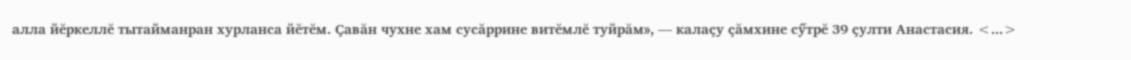алла йĕркеллĕ тытайманран хурланса йĕтĕм. Çавăн чухне хам сусăррине витĕмлĕ туйрăм», — калаçу çăмхине сӳтрĕ 39 çулти Анастасия. <...>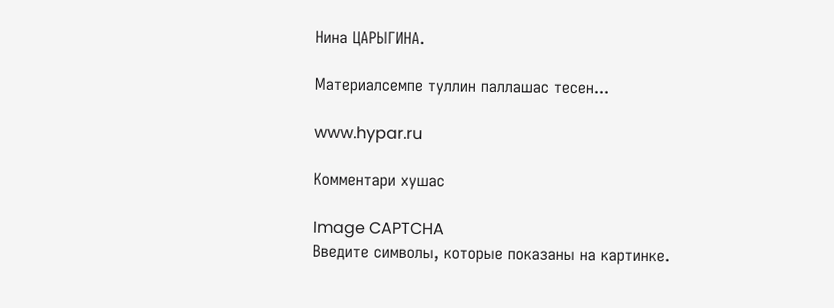Нина ЦАРЫГИНА.

Материалсемпе туллин паллашас тесен...

www.hypar.ru

Комментари хушас

Image CAPTCHA
Введите символы, которые показаны на картинке.